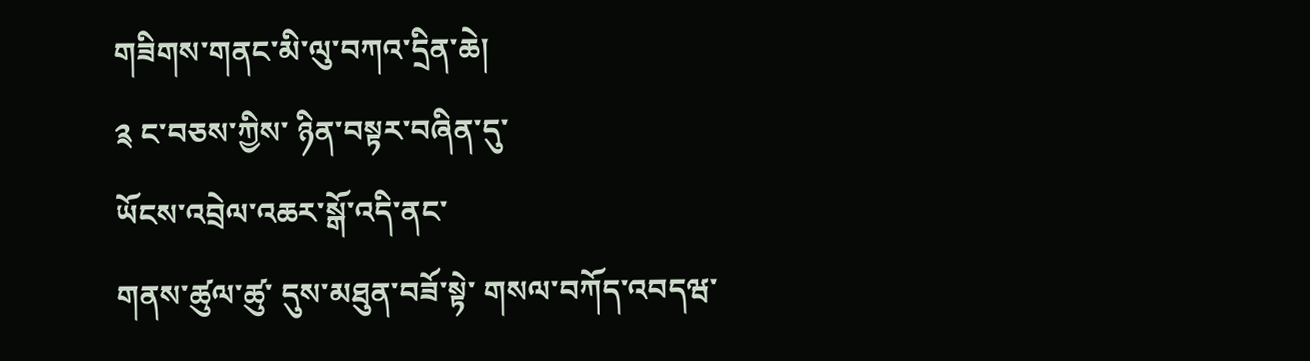གཟིགས་གནང་མི་ལུ་བཀའ་དྲིན་ཆེ།
༉ ང་བཅས་ཀྱིས་ ཉིན་བསྟར་བཞིན་དུ་
ཡོངས་འབྲེལ་འཆར་སྒོ་འདི་ནང་
གནས་ཚུལ་ཚུ་ དུས་མཐུན་བཟོ་སྟེ་ གསལ་བཀོད་འབདཝ་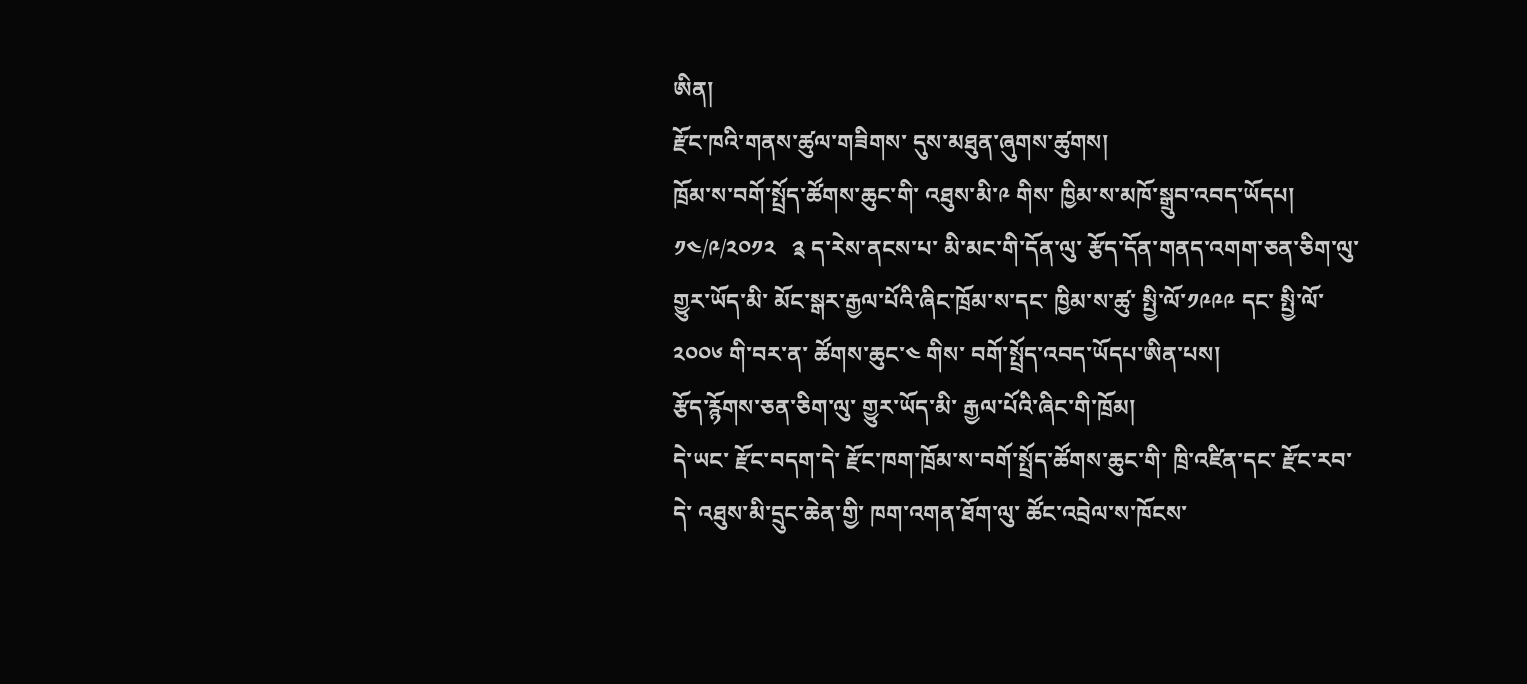ཨིན།
རྫོང་ཁའི་གནས་ཚུལ་གཟིགས་ དུས་མཐུན་ཞུགས་ཚུགས།
ཁྲོམ་ས་བགོ་སྤྲོད་ཚོགས་ཆུང་གི་ འཐུས་མི་༩ གིས་ ཁྱིམ་ས་མཁོ་སྒྲུབ་འབད་ཡོདཔ།
༡༤/༩/༢༠༡༢   ༉ ད་རེས་ནངས་པ་ མི་མང་གི་དོན་ལུ་ རྩོད་དོན་གནད་འགག་ཅན་ཅིག་ལུ་ གྱུར་ཡོད་མི་ མོང་སྒར་རྒྱལ་པོའི་ཞིང་ཁྲོམ་ས་དང་ ཁྱིམ་ས་ཚུ་ སྤྱི་ལོ་༡༩༩༩ དང་ སྤྱི་ལོ་༢༠༠༦ གི་བར་ན་ ཚོགས་ཆུང་༤ གིས་ བགོ་སྤྲོད་འབད་ཡོདཔ་ཨིན་པས།
རྩོད་རྙོགས་ཅན་ཅིག་ལུ་ གྱུར་ཡོད་མི་ རྒྱལ་པོའི་ཞིང་གི་ཁྲོམ།
དེ་ཡང་ རྫོང་བདག་དེ་ རྫོང་ཁག་ཁྲོམ་ས་བགོ་སྤྲོད་ཚོགས་ཆུང་གི་ ཁྲི་འཛིན་དང་ རྫོང་རབ་དེ་ འཐུས་མི་དྲུང་ཆེན་གྱི་ ཁག་འགན་ཐོག་ལུ་ ཚོང་འབྲེལ་ས་ཁོངས་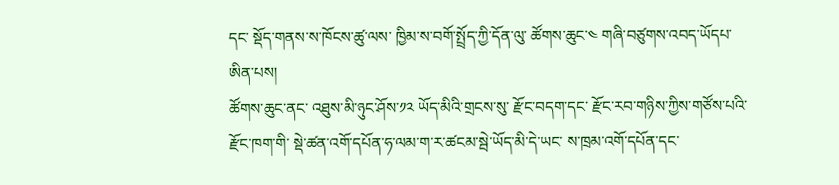དང་ སྡོད་གནས་ས་ཁོངས་ཚུ་ལས་ ཁྱིམ་ས་བགོ་སྤྲོད་ཀྱི་དོན་ལུ་ ཚོགས་ཆུང་༤ གཞི་བཙུགས་འབད་ཡོདཔ་ཨིན་པས།
ཚོགས་ཆུང་ནང་ འཐུས་མི་ཉུང་ཤོས་༡༢ ཡོད་མིའི་གྲངས་སུ་ རྫོང་བདག་དང་ རྫོང་རབ་གཉིས་ཀྱིས་གཙོས་པའི་ རྫོང་ཁག་གི་ སྡེ་ཚན་འགོ་དཔོན་ཧ་ལམ་ག་ར་ཚངམ་སྦེ་ཡོད་མི་དེ་ཡང་ ས་ཁྲམ་འགོ་དཔོན་དང་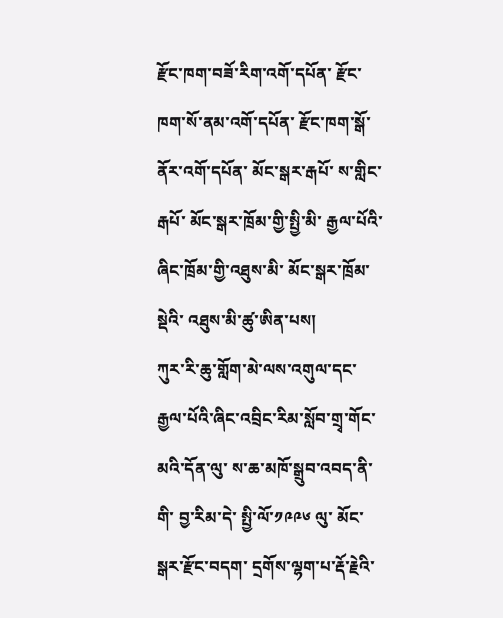རྫོང་ཁག་བཟོ་རིག་འགོ་དཔོན་ རྫོང་ཁག་སོ་ནམ་འགོ་དཔོན་ རྫོང་ཁག་སྒོ་ནོར་འགོ་དཔོན་ མོང་སྒར་རྒཔོ་ ས་གླིང་རྒཔོ་ མོང་སྒར་ཁྲོམ་གྱི་སྤྱི་མི་ རྒྱལ་པོའི་ཞིང་ཁྲོམ་གྱི་འཐུས་མི་ མོང་སྒར་ཁྲོམ་སྡེའི་ འཐུས་མི་ཚུ་ཨིན་པས།
ཀུར་རི་ཆུ་གློག་མེ་ལས་འགུལ་དང་ རྒྱལ་པོའི་ཞིང་འབྲིང་རིམ་སློབ་གྲྭ་གོང་མའི་དོན་ལུ་ ས་ཆ་མཁོ་སྒྲུབ་འབད་ནི་གི་ བྱ་རིམ་དེ་ སྤྱི་ལོ་༡༩༩༦ ལུ་ མོང་སྒར་རྫོང་བདག་ དྲགོས་ལྷག་པ་རྡོ་རྗེའི་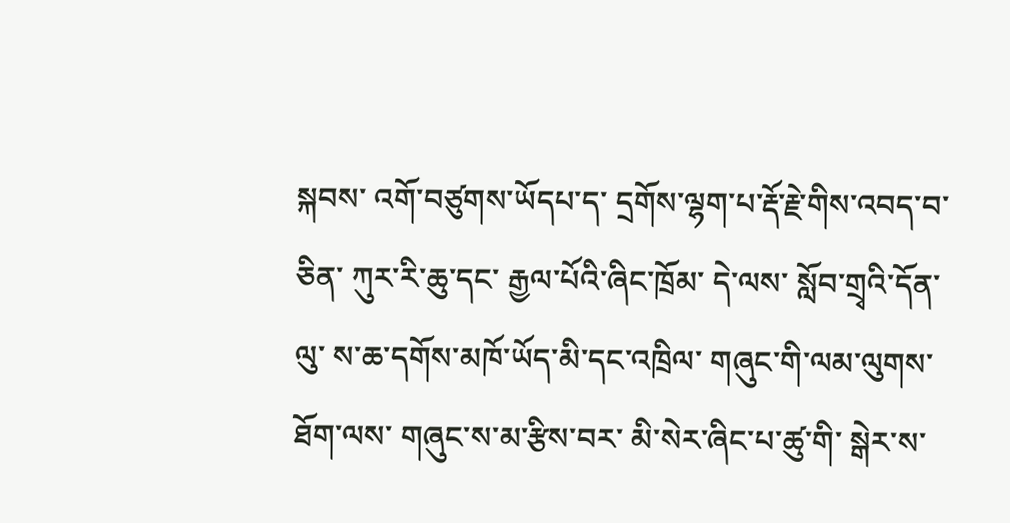སྐབས་ འགོ་བཙུགས་ཡོདཔ་ད་ དྲགོས་ལྷག་པ་རྡོ་རྗེ་གིས་འབད་བ་ཅིན་ ཀུར་རི་ཆུ་དང་ རྒྱལ་པོའི་ཞིང་ཁྲོམ་ དེ་ལས་ སློབ་གྲྭའི་དོན་ལུ་ ས་ཆ་དགོས་མཁོ་ཡོད་མི་དང་འཁྲིལ་ གཞུང་གི་ལམ་ལུགས་ཐོག་ལས་ གཞུང་ས་མ་རྩིས་བར་ མི་སེར་ཞིང་པ་ཚུ་གི་ སྒེར་ས་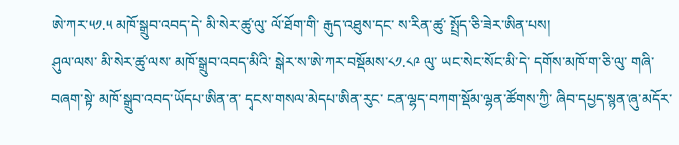ཨེ་ཀར་༥༡.༥ མཁོ་སྒྲུབ་འབད་དེ་ མི་སེར་ཚུ་ལུ་ ལོ་ཐོག་གི་ རྒུད་འཐུས་དང་ ས་རིན་ཚུ་ སྤྲོད་ཅི་ཟེར་ཨིན་པས།
ཤུལ་ལས་ མི་སེར་ཚུ་ལས་ མཁོ་སྒྲུབ་འབད་མིའི་ སྒེར་ས་ཨེ་ཀར་བསྡོམས་༨༡.༨༩ ལུ་ ཡང་སེང་སོང་མི་དེ་ དགོས་མཁོ་ག་ཅི་ལུ་ གཞི་བཞག་སྟེ་ མཁོ་སྒྲུབ་འབད་ཡོདཔ་ཨིན་ན་ དྭངས་གསལ་མེདཔ་ཨིན་རུང་ ངན་ལྷད་བཀག་སྡོམ་ལྷན་ཚོགས་ཀྱི་ ཞིབ་དཔྱད་སྙན་ཞུ་མདོར་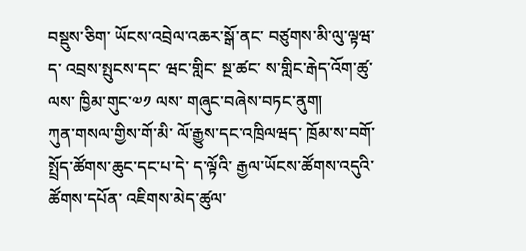བསྡུས་ཅིག་ ཡོངས་འབྲེལ་འཆར་སྒོ་ནང་ བཙུགས་མི་ལུ་ལྟཝ་ད་ འབྲས་སྤུངས་དང་ ཝང་གླིང་ སྔ་ཚང་ ས་གླིང་རྒེད་འོག་ཚུ་ལས་ ཁྱིམ་གུང་༧༡ ལས་ གཞུང་བཞེས་བཏང་ནུག།
ཀུན་གསལ་གྱིས་གོ་མི་ ལོ་རྒྱུས་དང་འཁྲིལཝད་ ཁྲོམ་ས་བགོ་སྤྲོད་ཚོགས་ཆུང་དང་པ་དེ་ ད་ལྟོའི་ རྒྱལ་ཡོངས་ཚོགས་འདུའི་ཚོགས་དཔོན་ འཇིགས་མེད་ཚུལ་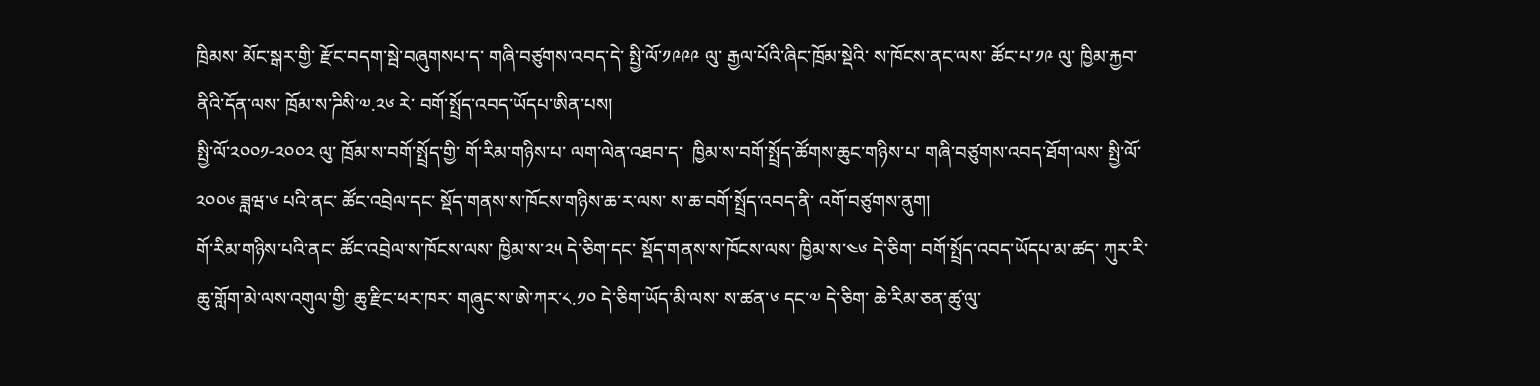ཁྲིམས་ མོང་སྒར་གྱི་ རྫོང་བདག་སྦེ་བཞུགསཔ་ད་ གཞི་བཙུགས་འབད་དེ་ སྤྱི་ལོ་༡༩༩༩ ལུ་ རྒྱལ་པོའི་ཞིང་ཁྲོམ་སྡེའི་ ས་ཁོངས་ནང་ལས་ ཚོང་པ་༡༩ ལུ་ ཁྱིམ་རྐྱབ་ནིའི་དོན་ལས་ ཁྲོམ་ས་ཌིསི་༧.༢༦ རེ་ བགོ་སྤྲོད་འབད་ཡོདཔ་ཨིན་པས།
སྤྱི་ལོ་༢༠༠༡-༢༠༠༢ ལུ་ ཁྲོམ་ས་བགོ་སྤྲོད་གྱི་ གོ་རིམ་གཉིས་པ་ ལག་ལེན་འཐབ་ད་  ཁྱིམ་ས་བགོ་སྤྲོད་ཚོགས་ཆུང་གཉིས་པ་ གཞི་བཙུགས་འབད་ཐོག་ལས་ སྤྱི་ལོ་༢༠༠༦ ཟླཝ་༦ པའི་ནང་ ཚོང་འབྲེལ་དང་ སྡོད་གནས་ས་ཁོངས་གཉིས་ཆ་ར་ལས་ ས་ཆ་བགོ་སྤྲོད་འབད་ནི་ འགོ་བཙུགས་ནུག།
གོ་རིམ་གཉིས་པའི་ནང་ ཚོང་འབྲེལ་ས་ཁོངས་ལས་ ཁྱིམ་ས་༢༥ དེ་ཅིག་དང་ སྡོད་གནས་ས་ཁོངས་ལས་ ཁྱིམ་ས་༤༦ དེ་ཅིག་ བགོ་སྤྲོད་འབད་ཡོདཔ་མ་ཚད་ ཀུར་རི་ཆུ་གློག་མེ་ལས་འགུལ་གྱི་ ཆུ་རྫིང་ཕར་ཁར་ གཞུང་ས་ཨེ་ཀར་༨.༡༠ དེ་ཅིག་ཡོད་མི་ལས་ ས་ཚན་༦ དང་༧ དེ་ཅིག་ ཆེ་རིམ་ཅན་ཚུ་ལུ་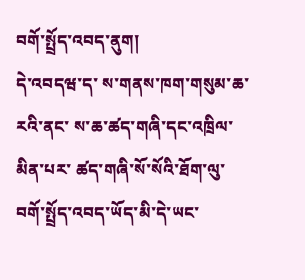བགོ་སྤྲོད་འབད་ནུག།
དེ་འབདཝ་ད་ ས་གནས་ཁག་གསུམ་ཆ་རའི་ནང་ ས་ཆ་ཚད་གཞི་དང་འཁྲིལ་མིན་པར་ ཚད་གཞི་སོ་སོའི་ཐོག་ལུ་ བགོ་སྤྲོད་འབད་ཡོད་མི་དེ་ཡང་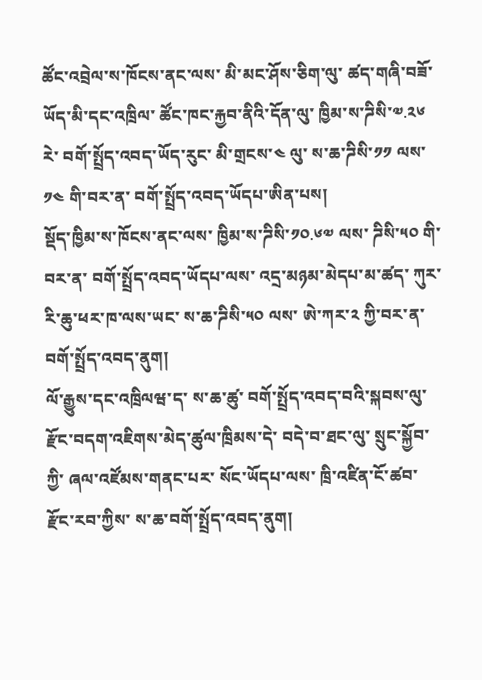ཚོང་འབྲེལ་ས་ཁོངས་ནང་ལས་ མི་མང་ཤོས་ཅིག་ལུ་ ཚད་གཞི་བཟོ་ཡོད་མི་དང་འཁྲིལ་ ཚོང་ཁང་རྐྱབ་ནིའི་དོན་ལུ་ ཁྱིམ་ས་ཌིསི་༧.༢༦ རེ་ བགོ་སྤྲོད་འབད་ཡོད་རུང་ མི་གྲངས་༤ ལུ་ ས་ཆ་ཌིསི་༡༡ ལས་༡༤ གི་བར་ན་ བགོ་སྤྲོད་འབད་ཡོདཔ་ཨིན་པས།
སྡོད་ཁྱིམ་ས་ཁོངས་ནང་ལས་ ཁྱིམ་ས་ཌིསི་༡༠.༦༧ ལས་ ཌིསི་༥༠ གི་བར་ན་ བགོ་སྤྲོད་འབད་ཡོདཔ་ལས་ འདྲ་མཉམ་མེདཔ་མ་ཚད་ ཀུར་རི་ཆུ་ཕར་ཁ་ལས་ཡང་ ས་ཆ་ཌིསི་༥༠ ལས་ ཨེ་ཀར་༢ ཀྱི་བར་ན་ བགོ་སྤྲོད་འབད་ནུག།
ལོ་རྒྱུས་དང་འཁྲིལཝ་ད་ ས་ཆ་ཚུ་ བགོ་སྤྲོད་འབད་བའི་སྐབས་ལུ་ རྫོང་བདག་འཇིགས་མེད་ཚུལ་ཁྲིམས་དེ་ བདེ་བ་ཐང་ལུ་ སྲུང་སྐྱོབ་ཀྱི་ ཞལ་འཛོམས་གནང་པར་ སོང་ཡོདཔ་ལས་ ཁྲི་འཛིན་ངོ་ཚབ་ རྫོང་རབ་ཀྱིས་ ས་ཆ་བགོ་སྤྲོད་འབད་ནུག།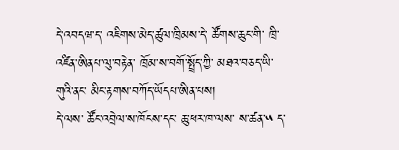དེ་འབདཝ་ད་ འཇིགས་མེད་ཚུལ་ཁྲིམས་དེ་ ཚོགས་ཆུང་གི་ ཁྲི་འཛིན་ཨིནཔ་ལུ་བརྟེན་ ཁྲོམ་ས་བགོ་སྤྲོད་ཀྱི་ མཐའ་བཅད་ཡི་གུའི་ནང་ མིང་རྟགས་བཀོད་ཡོདཔ་ཨིན་པས།
དེ་ལས་ ཚོང་འབྲེལ་ས་ཁོངས་དང་ ཆུ་ཕར་ཁ་ལས་ ས་ཚན་༥ ད་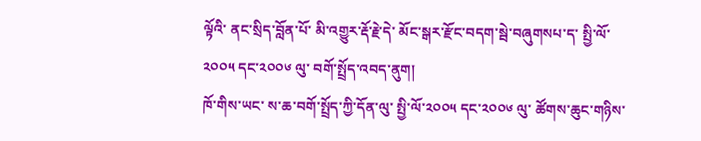ལྟོའི་ ནང་སྲིད་བློན་པོ་ མི་འགྱུར་རྡོ་རྗེ་དེ་ མོང་སྒར་རྫོང་བདག་སྦེ་བཞུགསཔ་ད་ སྤྱི་ལོ་༢༠༠༥ དང་༢༠༠༦ ལུ་ བགོ་སྤྲོད་འབད་ནུག།
ཁོ་གིས་ཡང་ ས་ཆ་བགོ་སྤྲོད་ཀྱི་དོན་ལུ་ སྤྱི་ལོ་༢༠༠༥ དང་༢༠༠༦ ལུ་ ཚོགས་ཆུང་གཉིས་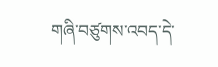གཞི་བཙུགས་འབད་དེ་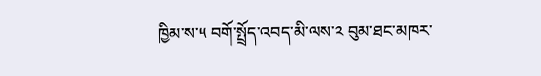ཁྱིམ་ས་༥ བགོ་སྤྲོད་འབད་མི་ལས་༢ བུམ་ཐང་མཁར་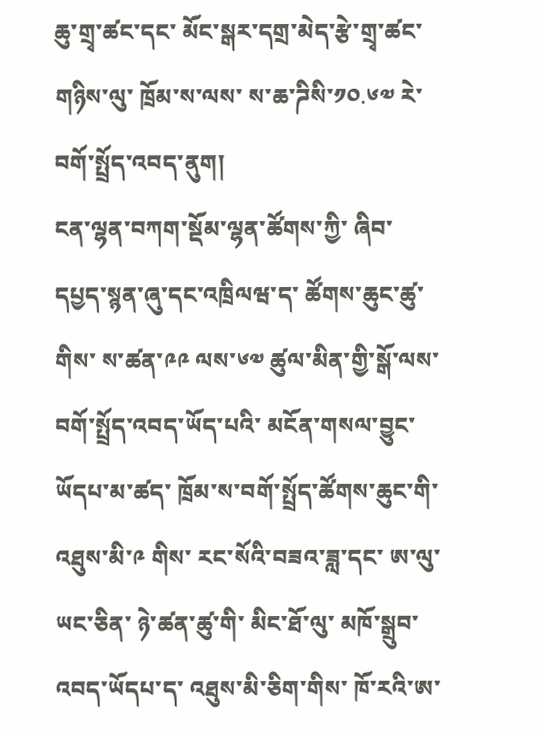ཆུ་གྲྭ་ཚང་དང་ མོང་སྒར་དགྲ་མེད་རྩེ་གྲྭ་ཚང་གཉིས་ལུ་ ཁྲོམ་ས་ལས་ ས་ཆ་ཌིསི་༡༠.༦༧ རེ་བགོ་སྤྲོད་འབད་ནུག།
ངན་ལྷན་བཀག་སྡོམ་ལྷན་ཚོགས་ཀྱི་ ཞིབ་དཔྱད་སྙན་ཞུ་དང་འཁྲིལཝ་ད་ ཚོགས་ཆུང་ཚུ་གིས་ ས་ཚན་༩༩ ལས་༦༧ ཚུལ་མིན་གྱི་སྒོ་ལས་ བགོ་སྤྲོད་འབད་ཡོད་པའི་ མངོན་གསལ་བྱུང་ཡོདཔ་མ་ཚད་ ཁྲོམ་ས་བགོ་སྤྲོད་ཚོགས་ཆུང་གི་ འཐུས་མི་༩ གིས་ རང་སོའི་བཟའ་ཟླ་དང་ ཨ་ལུ་ ཡང་ཅིན་ ཉེ་ཚན་ཚུ་གི་ མིང་ཐོ་ལུ་ མཁོ་སྒྲུབ་འབད་ཡོདཔ་ད་ འཐུས་མི་ཅིག་གིས་ ཁོ་རའི་ཨ་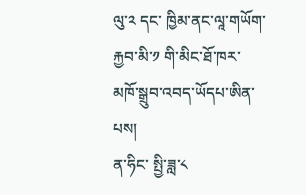ལུ་༢ དང་ ཁྱིམ་ནང་ལཱ་གཡོག་རྐྱབ་མི་༡ གི་མིང་ཐོ་ཁར་ མཁོ་སྒྲུབ་འབད་ཡོདཔ་ཨིན་པས།
ན་ཧིང་ སྤྱི་ཟླ་༨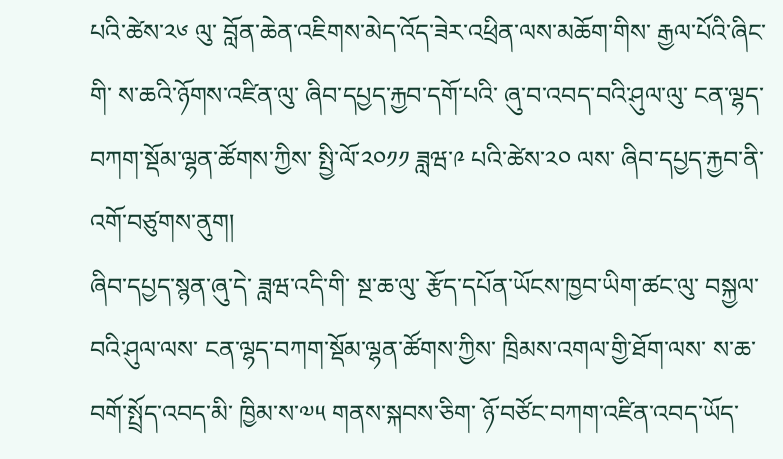པའི་ཚེས་༢༦ ལུ་ བློན་ཆེན་འཇིགས་མེད་འོད་ཟེར་འཕྲིན་ལས་མཆོག་གིས་ རྒྱལ་པོའི་ཞིང་གི་ ས་ཆའི་ཉོགས་འཛིན་ལུ་ ཞིབ་དཔྱད་རྐྱབ་དགོ་པའི་ ཞུ་བ་འབད་བའི་ཤུལ་ལུ་ ངན་ལྷད་བཀག་སྡོམ་ལྷན་ཚོགས་ཀྱིས་ སྤྱི་ལོ་༢༠༡༡ ཟླཝ་༩ པའི་ཚེས་༢༠ ལས་ ཞིབ་དཔྱད་རྐྱབ་ནི་ འགོ་བཙུགས་ནུག།
ཞིབ་དཔྱད་སྙན་ཞུ་དེ་ ཟླཝ་འདི་གི་ སྔ་ཆ་ལུ་ རྩོད་དཔོན་ཡོངས་ཁྱབ་ཡིག་ཚང་ལུ་ བསྐྱལ་བའི་ཤུལ་ལས་ ངན་ལྷད་བཀག་སྡོམ་ལྷན་ཚོགས་ཀྱིས་ ཁྲིམས་འགལ་གྱི་ཐོག་ལས་ ས་ཆ་བགོ་སྤྲོད་འབད་མི་ ཁྱིམ་ས་༧༥ གནས་སྐབས་ཅིག་ ཉོ་བཙོང་བཀག་འཛིན་འབད་ཡོད་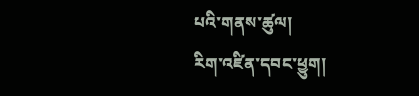པའི་གནས་ཚུལ།
རིག་འཛིན་དབང་ཕྱུག།